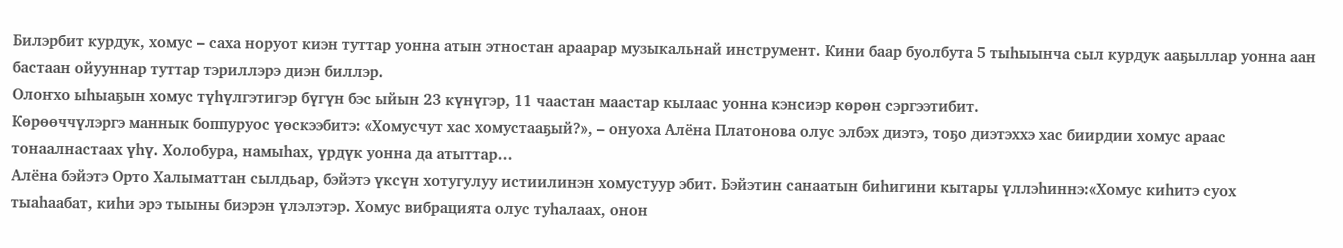Билэрбит курдук, хомус – саха норуот киэн туттар уонна атын этностан араарар музыкальнай инструмент. Кини баар буолбута 5 тыһыынча сыл курдук ааҕыллар уонна аан бастаан ойууннар туттар тэриллэрэ диэн биллэр.
Олоҥхо ыһыаҕын хомус түһүлгэтигэр бүгүн бэс ыйын 23 күнүгэр, 11 чаастан маастар кылаас уонна кэнсиэр көрөн сэргээтибит.
Көрөөччүлэргэ маннык боппуруос үөскээбитэ: «Хомусчут хас хомустааҕый?», – онуоха Алёна Платонова олус элбэх диэтэ, тоҕо диэтэххэ хас биирдии хомус араас тонаалнастаах үһү. Холобура, намыһах, үрдүк уонна да атыттар…
Алёна бэйэтэ Орто Халыматтан сылдьар, бэйэтэ үксүн хотугулуу истиилинэн хомустуур эбит. Бэйэтин санаатын биһигини кытары үллэһиннэ:«Хомус киһитэ суох тыаһаабат, киһи эрэ тыыны биэрэн үлэлэтэр. Хомус вибрацията олус туһалаах, онон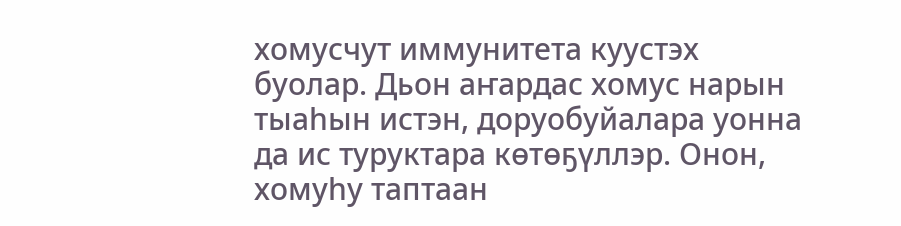хомусчут иммунитета куустэх буолар. Дьон аҥардас хомус нарын тыаһын истэн, доруобуйалара уонна да ис туруктара көтөҕүллэр. Онон, хомуһу таптаан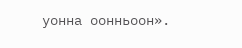уонна оонньоон».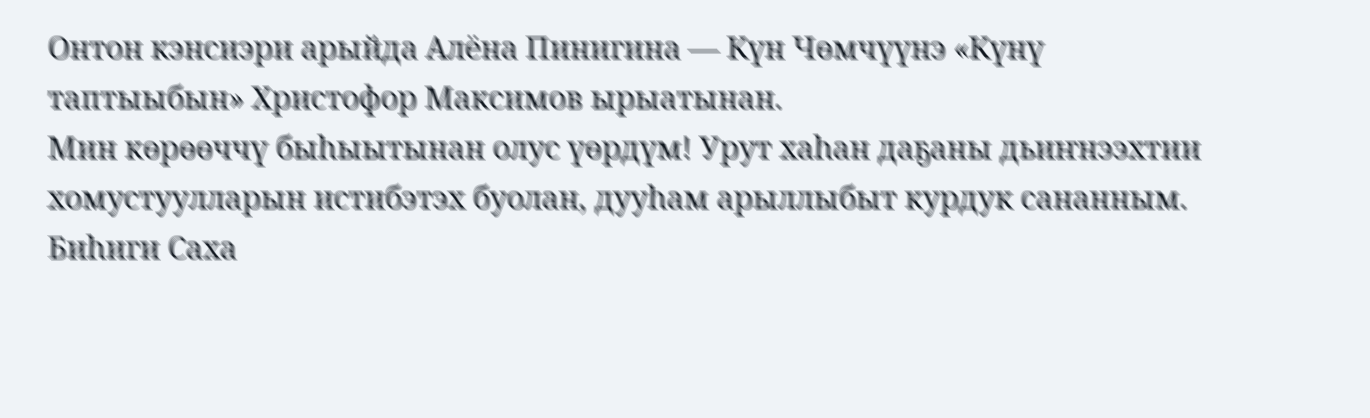Онтон кэнсиэри арыйда Алёна Пинигина — Күн Чөмчүүнэ «Күнү таптыыбын» Христофор Максимов ырыатынан.
Мин көрөөччү быһыытынан олус үөрдүм! Урут хаһан даҕаны дьиҥнээхтии хомустуулларын истибэтэх буолан, дууһам арыллыбыт курдук сананным. Биһиги Саха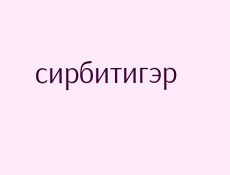сирбитигэр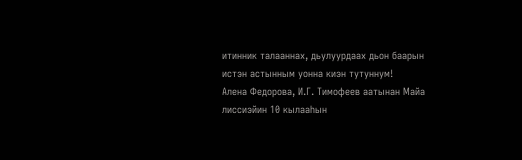итинник талааннах, дьулуурдаах дьон баарын истэн астынным уонна киэн тутуннум!
Алена Федорова, И.Г. Тимофеев аатынан Майа лиссиэйин 10 кылааһын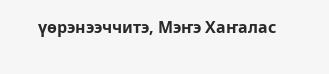үөрэнээччитэ, Мэҥэ Хаҥалас